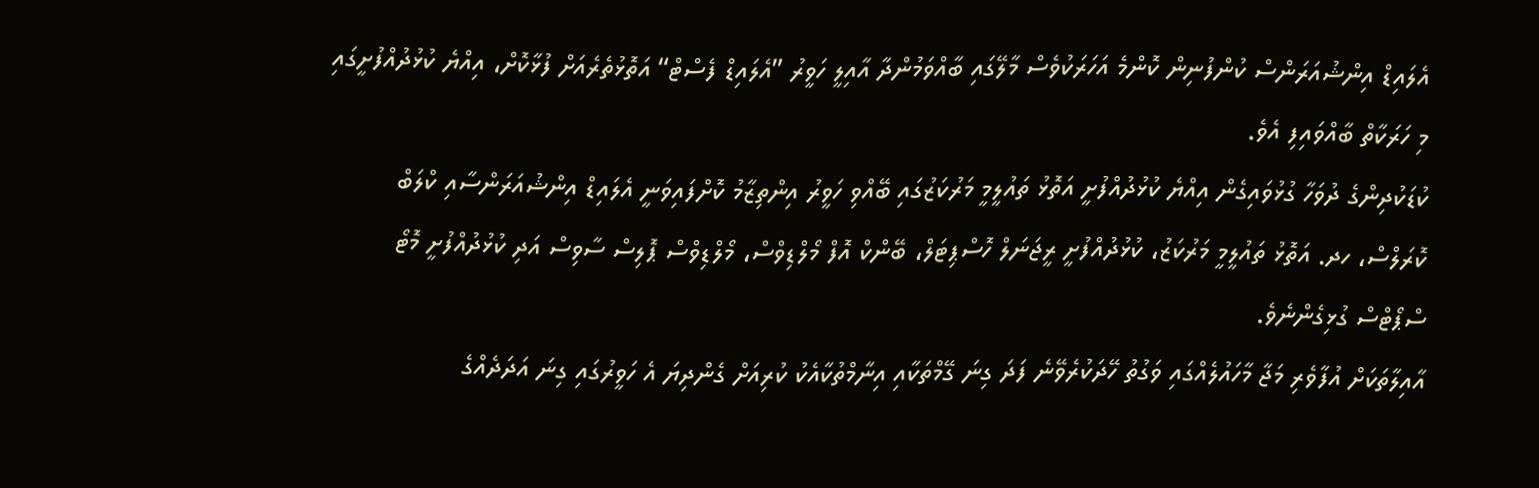އެލައިޑް އިންޝުއަރަންސް ކުންފުނިން ކޮންމެ އަހަރަކުވެސް މާލޭގައި ބާއްވަމުންދާ އާއިލީ ހަވީރު ”އެލައިޑް ފެސްޓް“ އަތޮޅުތެރެއަށް ފުޅާކޮށް، އިއްޔެ ކުޅުދުއްފުށީގައި މި ހަރަކާތް ބާއްވައިފި އެވެ.
ކުޑަކުދިންގެ ދުވަހާ ގުޅުވައިގެން އިއްޔެ ކުޅުދުއްފުށީ އަތޮޅު ތައުލީމީ މަރުކަޒުގައި ބޭއްވި ހަވީރު އިންތިޒާމު ކޮށްފައިވަނީ އެލައިޑް އިންޝުއަރަންސާއި ކްލަބް ކޮރަލްސް، ހދ. އަތޮޅު ތައުލީމީ މަރުކަޒު، ކުޅުދުއްފުށީ ރީޖަނަލް ހޮސްޕިޓަލް، ބޭންކް އޮފް މޯލްޑިވްސް، މޯލްޑިވްސް ޕޮލިސް ސާވިސް އަދި ކުޅުދުއްފުށީ މޮޓޯ ސްޕޯޓްސް ގުޅިގެންނެވެ.
އާއިލާތަކަށް އުފާވެރި މަޖާ މާހައުލެއްގައި ވަގުތު ހޭދަކުރެވޭނެ ފަދަ ގިނަ ގޭމްތަކާއި އިނާމްތުކާއެކު ކުރިއަށް ގެންދިޔަ އެ ހަވީރުގައި ގިނަ އަދަދެއްގެ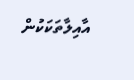އާއިލާތަކަކުން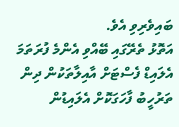ބައިވެރިވި އެވެ.
އަތޮޅު ތެރޭގައި ބޭއްވި އެންމެ ފުރަތަމަ އެލައިޑް ފެސްޓަށް އާއިލާތަކުން ދިން ތަރުހީބު ފާހަގަކޮށް އެލައިޑުން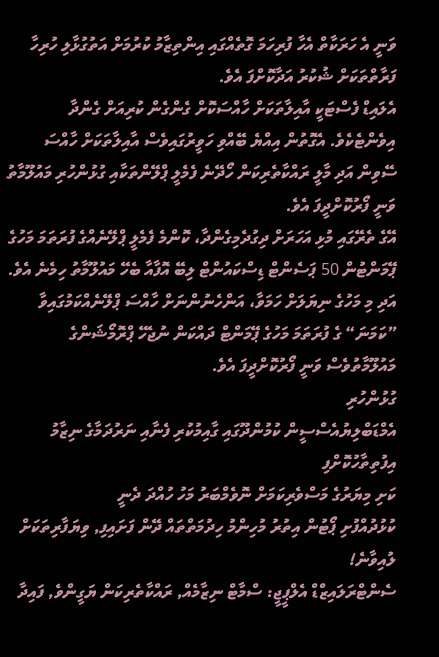ވަނީ އެ ހަރަކާތް އެހާ ފުރިހަމަ ގޮތެއްގައި އިންތިޒާމު ކުރުމަށް އަތުގުޅާލި ހުރިހާ ފަރާތްތަކަށް ޝުކުރު އަދާކޮށްފަ އެވެ.
އެލައިޑް ފެސްޓަކީ އާއިލާތަކަށް ހާއްސަކޮށް ގެންގެން ކުރިއަށް ގެންދާ އިވެންޓެކެވެ. އެގޮތުން އިއްޔެ ބޭއްވި ހަވީރުގައިވެސް އާއިލާތަކަށް ހާއްސަ ސޭވިން އަދި މާލީ ރައްކާތެރިކަން ހޯދޭނެ ފެމެލީ ޕްލޭންތަކާއި ގުޅުންހުރި މައުލޫމާތު ވަނީ ފޯރުކޮށްދީފަ އެވެ.
އޭގެ ތެރޭގައި މުޅި އަހަރަށް ދިގުދެމިގެންދާ، ކޮންމެ ފެމެލީ ޕްލޭނެއްގެ ފުރަތަމަ މަހުގެ ޕޭމަންޓުން 50 ޕަސެންޓް ޑިސްކައުންޓް ލިބޭ އޮފާއާ ބެހޭ މައުލޫމާތު ހިމެނެ އެވެ. އަދި މި މަހުގެ ނިޔަލަށް ހަމަވާ، އަންހެނުންނަށް ހާއްސަ ޕްލޭނެއްކަމުގައިވާ ”ކަމަނަ“ ގެ ފުރަތަމަ މަހުގެ ޕޭމަންޓް ދައްކަން ނުޖެހޭ ޕްރޮމޯޝަންގެ މައުލޫމާތުވެސް ވަނީ ފޯރުކޮށްދީފަ އެވެ.
ގުޅުންހުރި
އެމްޑަބްލިޔުއެސްސީން ކުމުންދޫގައި ގާއިމުކުރި ފެނާއި ނަރުދަމާގެ ނިޒާމު އިފުތިތާހުކޮށްފި
ކަށި މިޔަރުގެ މަސްވެރިކަމަށް ނޮވެމްބަރު މަހު ހުއްދަ ދެނީ
ކުޅުދުއްފުށި ޕޯޓުން އިތުރު މުހިންމު ހިދުމަތްތައް ދޭން ފަށައިފި, ވިޔަފާރިތަކަށް ލުއިވާނެ!
ސެންޓްރަލައިޒްޑް އެލްޕީޖީ: ސްމާޓް ނިޒާމެއް, ރައްކާތެރިކަން ޔަގީންވެ, ފައިދާ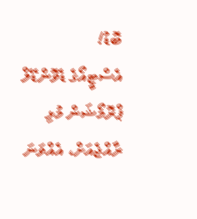ބޮޑު!
އެސްޓީއޯގެ ޑެވޮންޑޭލް ޕްރޮމޯޝަން މުޅި ރާއްޖެއަށް، އެއްވަނަ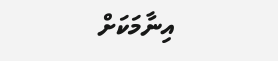އިނާމަކަށް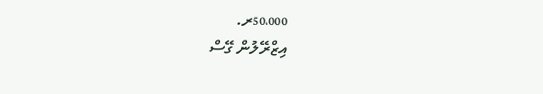50،000ރ.
އިޒްރޭލުން ގޭސް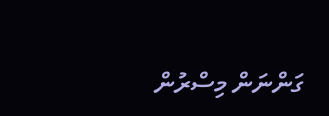ގަންނަން މިސްރުން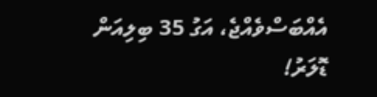އެއްބަސްވެއްޖެ، އަގު 35 ބިލިއަން ޑޮލަރު!